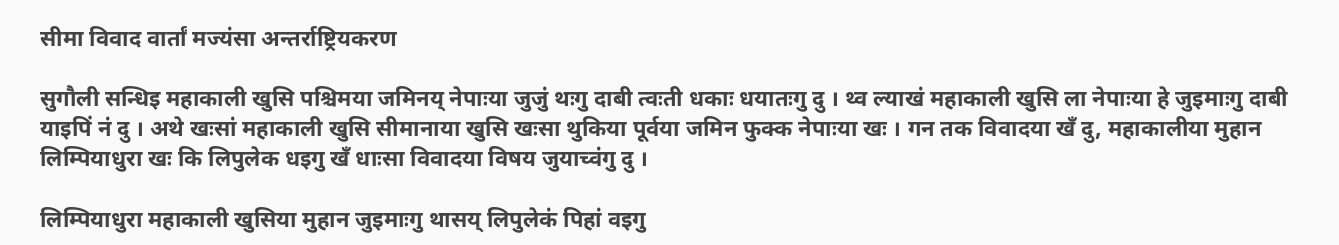सीमा विवाद वार्तां मज्यंसा अन्तर्राष्ट्रियकरण

सुगौली सन्धिइ महाकाली खुसि पश्चिमया जमिनय् नेपाःया जुजुं थःगु दाबी त्वःती धकाः धयातःगु दु । थ्व ल्याखं महाकाली खुसि ला नेपाःया हे जुइमाःगु दाबी याइपिं नं दु । अथे खःसां महाकाली खुसि सीमानाया खुसि खःसा थुकिया पूर्वया जमिन फुक्क नेपाःया खः । गन तक विवादया खँ दु, महाकालीया मुहान लिम्पियाधुरा खः कि लिपुलेक धइगु खँ धाःसा विवादया विषय जुयाच्वंगु दु ।

लिम्पियाधुरा महाकाली खुसिया मुहान जुइमाःगु थासय् लिपुलेकं पिहां वइगु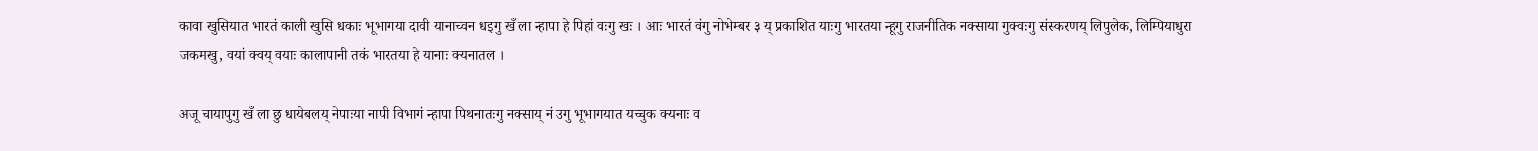कावा खुसियात भारतं काली खुसि धकाः भूभागया दावी यानाच्वन धइगु खँ ला न्हापा हे पिहां वःगु खः । आः भारतं वंगु नोभेम्बर ३ य् प्रकाशित याःगु भारतया न्हूगु राजनीतिक नक्साया गुक्वःगु संस्करणय् लिपुलेक, लिम्पियाधुरा जकमखु, वयां क्वय् वयाः कालापानी तकं भारतया हे यानाः क्यनातल ।

अजू चायापुगु खँ ला छु धायेबलय् नेपाःया नापी विभागं न्हापा पिथनातःगु नक्साय् नं उगु भूभागयात यच्चुक क्यनाः व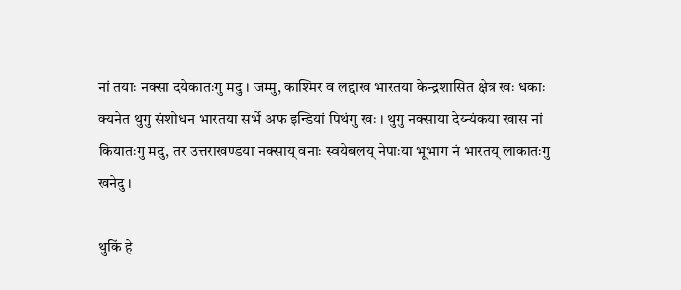नां तयाः नक्सा दयेकातःगु मदु । जम्मु, काश्मिर व लद्दाख भारतया केन्द्रशासित क्षेत्र खः धकाः क्यनेत थुगु संशोधन भारतया सर्भे अफ इन्डियां पिथंगु खः । थुगु नक्साया देय्न्यंकया खास नां कियातःगु मदु, तर उत्तराखण्डया नक्साय् वनाः स्वयेबलय् नेपाःया भूभाग नं भारतय् लाकातःगु खनेदु ।

थुकिं हे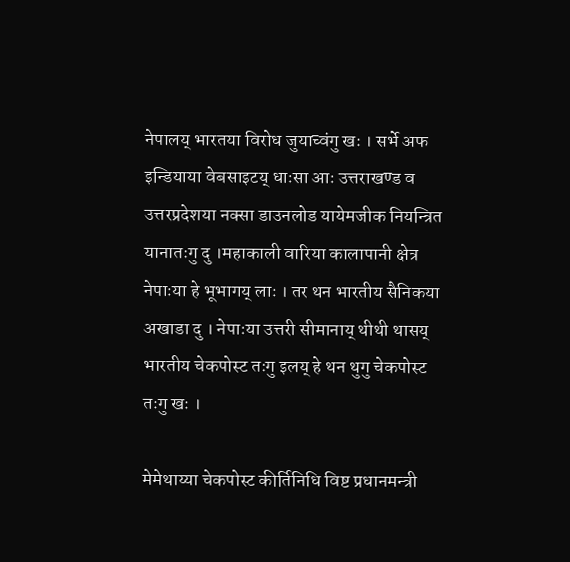नेपालय् भारतया विरोध जुयाच्वंगु खः । सर्भे अफ इन्डियाया वेबसाइटय् धाःसा आः उत्तराखण्ड व उत्तरप्रदेशया नक्सा डाउनलोड यायेमजीक नियन्त्रित यानातःगु दु ।महाकाली वारिया कालापानी क्षेत्र नेपाःया हे भूभागय् लाः । तर थन भारतीय सैनिकया अखाडा दु । नेपाःया उत्तरी सीमानाय् थीथी थासय् भारतीय चेकपोस्ट तःगु इलय् हे थन थुगु चेकपोस्ट तःगु खः ।

मेमेथाय्या चेकपोस्ट कीर्तिनिधि विष्ट प्रधानमन्त्री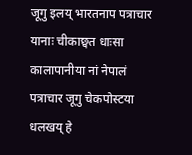जूगु इलय् भारतनाप पत्राचार यानाः चीकाछ्वत धाःसा कालापानीया नां नेपालं पत्राचार जूगु चेकपोस्टया धलखय् हे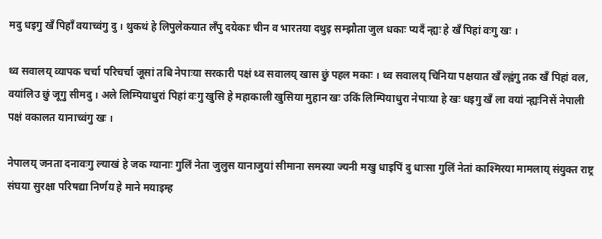मदु धइगु खँ पिहाँ वयाच्वंगु दु । थुकथं हे लिपुलेकयात लँपु दयेकाः चीन व भारतया दथुइ सम्झौता जुल धकाः प्यदँ न्ह्यः हे खँ पिहां वःगु खः ।

थ्व सवालय् व्यापक चर्चा परिचर्चा जूसां तबि नेपाःया सरकारी पक्षं थ्व सवालय् खास छुं पहल मकाः । थ्व सवालय् चिनिया पक्षयात खँ ल्ह्वंगु तक खँ पिहां वल, वयांलिउ छुं जूगु सीमदु । अले लिम्पियाधुरां पिहां वःगु खुसि हे महाकाली खुसिया मुहान खः उकिं लिम्पियाधुरा नेपाःया हे खः धइगु खँ ला वयां न्ह्यःनिसें नेपाली पक्षं वकालत यानाच्वंगु खः ।

नेपालय् जनता दनावःगु ल्याखं हे जक ग्यानाः गुलिं नेता जुलुस यानाजुयां सीमाना समस्या ज्यनी मखु धाइपिं दु धाःसा गुलिं नेतां काश्मिरया मामलाय् संयुक्त राष्ट्र संघया सुरक्षा परिषद्या निर्णय हे माने मयाइम्ह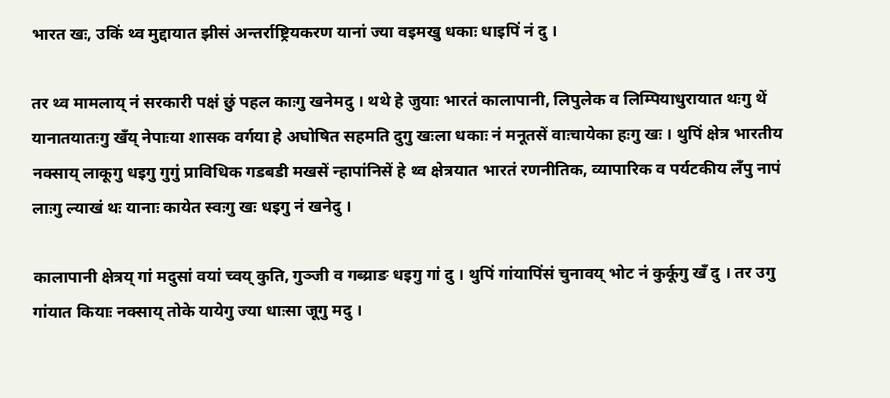भारत खः, उकिं थ्व मुद्दायात झीसं अन्तर्राष्ट्रियकरण यानां ज्या वइमखु धकाः धाइपिं नं दु ।

तर थ्व मामलाय् नं सरकारी पक्षं छुं पहल काःगु खनेमदु । थथे हे जुयाः भारतं कालापानी, लिपुलेक व लिम्पियाधुरायात थःगु थें यानातयातःगु खँय् नेपाःया शासक वर्गया हे अघोषित सहमति दुगु खःला धकाः नं मनूतसें वाःचायेका हःगु खः । थुपिं क्षेत्र भारतीय नक्साय् लाकूगु धइगु गुगुं प्राविधिक गडबडी मखसें न्हापांनिसें हे थ्व क्षेत्रयात भारतं रणनीतिक, व्यापारिक व पर्यटकीय लँपु नापं लाःगु ल्याखं थः यानाः कायेत स्वःगु खः धइगु नं खनेदु ।

कालापानी क्षेत्रय् गां मदुसां वयां च्वय् कुति, गुञ्जी व गब्य्राङ धइगु गां दु । थुपिं गांयापिंसं चुनावय् भोट नं कुर्कूगु खँ दु । तर उगु गांयात कियाः नक्साय् तोके यायेगु ज्या धाःसा जूगु मदु ।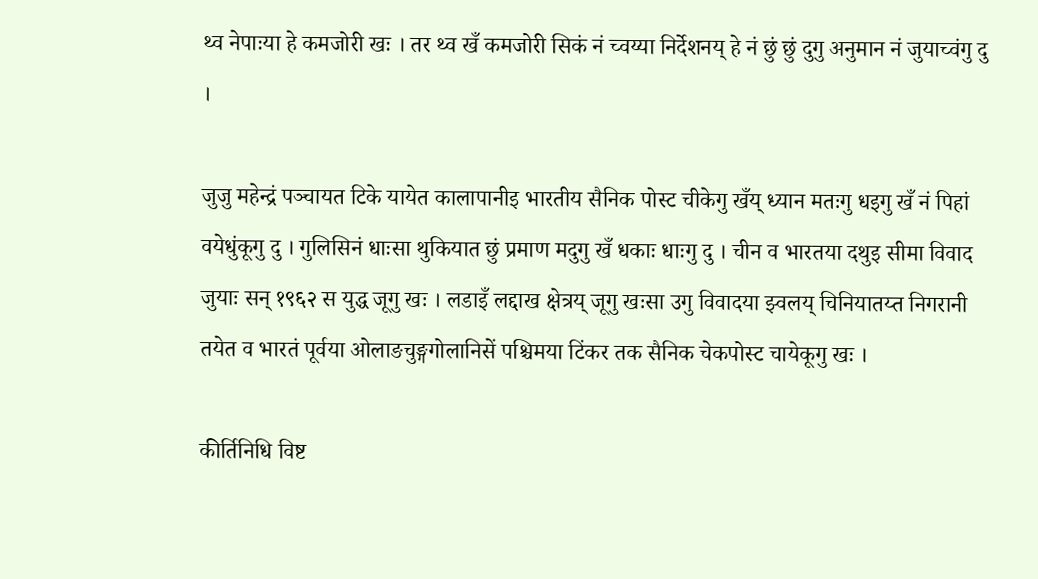थ्व नेपाःया हे कमजोरी खः । तर थ्व खँ कमजोरी सिकं नं च्वय्या निर्देशनय् हे नं छुं छुं दुगु अनुमान नं जुयाच्वंगु दु ।

जुजु महेन्द्रं पञ्चायत टिके यायेत कालापानीइ भारतीय सैनिक पोस्ट चीकेगु खँय् ध्यान मतःगु धइगु खँ नं पिहां वयेधुंकूगु दु । गुलिसिनं धाःसा थुकियात छुं प्रमाण मदुगु खँ धकाः धाःगु दु । चीन व भारतया दथुइ सीमा विवाद जुयाः सन् १९६२ स युद्ध जूगु खः । लडाइँ लद्दाख क्षेत्रय् जूगु खःसा उगु विवादया झ्वलय् चिनियातय्त निगरानी तयेत व भारतं पूर्वया ओलाङचुङ्गगोलानिसें पश्चिमया टिंकर तक सैनिक चेकपोस्ट चायेकूगु खः ।

कीर्तिनिधि विष्ट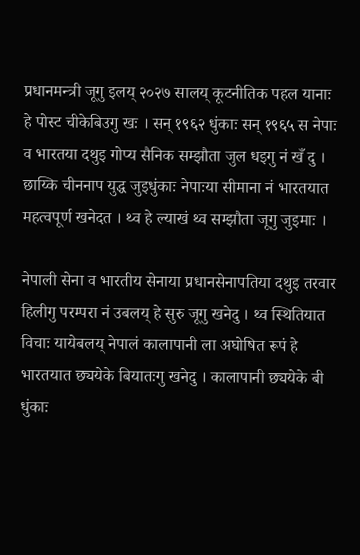प्रधानमन्त्री जूगु इलय् २०२७ सालय् कूटनीतिक पहल यानाः हे पोस्ट चीकेबिउगु खः । सन् १९६२ धुंकाः सन् १९६५ स नेपाः व भारतया दथुइ गोप्य सैनिक सम्झौता जुल धइगु नं खँ दु । छाय्कि चीननाप युद्ध जुइधुंकाः नेपाःया सीमाना नं भारतयात महत्वपूर्ण खनेदत । थ्व हे ल्याखं थ्व सम्झौता जूगु जुइमाः ।

नेपाली सेना व भारतीय सेनाया प्रधानसेनापतिया दथुइ तरवार हिलीगु परम्परा नं उबलय् हे सुरु जूगु खनेदु । थ्व स्थितियात विचाः यायेबलय् नेपालं कालापानी ला अघोषित रूपं हे भारतयात छ्ययेके बियातःगु खनेदु । कालापानी छ्ययेके बी धुंकाः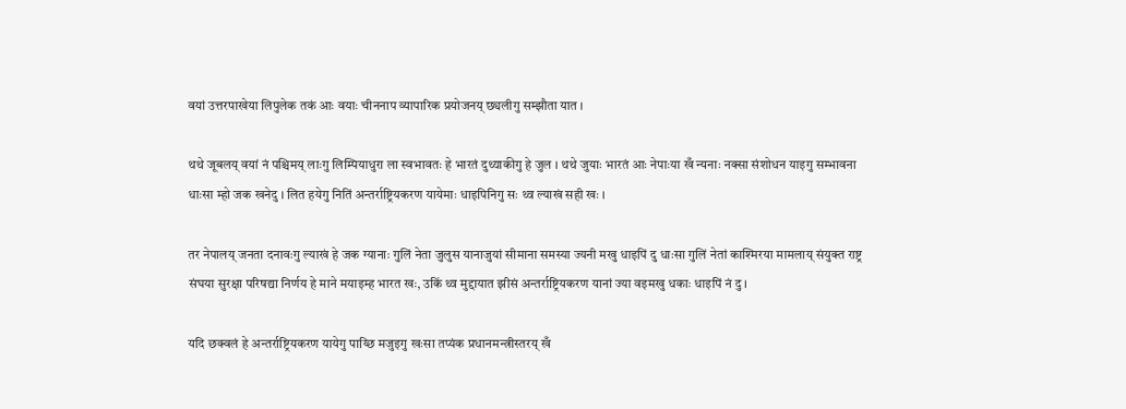वयां उत्तरपाखेया लिपुलेक तकं आः वयाः चीननाप व्यापारिक प्रयोजनय् छ्यलीगु सम्झौता यात ।

थथे जूबलय् वयां नं पश्चिमय् लाःगु लिम्पियाधुरा ला स्वभावतः हे भारतं दुथ्याकीगु हे जुल । थथे जुयाः भारतं आः नेपाःया खँ न्यनाः नक्सा संशोधन याइगु सम्भावना धाःसा म्हो जक खनेदु । लित हयेगु नितिं अन्तर्राष्ट्रियकरण यायेमाः धाइपिनिगु सः थ्व ल्याखं सही खः ।

तर नेपालय् जनता दनावःगु ल्याखं हे जक ग्यानाः गुलिं नेता जुलुस यानाजुयां सीमाना समस्या ज्यनी मखु धाइपिं दु धाःसा गुलिं नेतां काश्मिरया मामलाय् संयुक्त राष्ट्र संघया सुरक्षा परिषद्या निर्णय हे माने मयाइम्ह भारत खः, उकिं थ्व मुद्दायात झीसं अन्तर्राष्ट्रियकरण यानां ज्या वइमखु धकाः धाइपिं नं दु ।

यदि छक्वलं हे अन्तर्राष्ट्रियकरण यायेगु पाय्छि मजुइगु खःसा तप्यंक प्रधानमन्त्रीस्तरय् खँ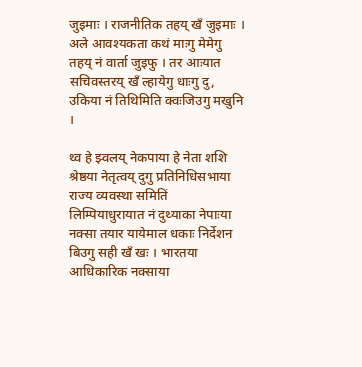जुइमाः । राजनीतिक तहय् खँ जुइमाः । अले आवश्यकता कथं माःगु मेमेगु तहय् नं वार्ता जुइफु । तर आःयात सचिवस्तरय् खँ ल्हायेगु धाःगु दु, उकिया नं तिथिमिति क्वःजिउगु मखुनि ।

थ्व हे झ्वलय् नेकपाया हे नेता शशि श्रेष्ठया नेतृत्वय् दुगु प्रतिनिधिसभाया राज्य व्यवस्था समितिं लिम्पियाधुरायात नं दुथ्याका नेपाःया नक्सा तयार यायेमाल धकाः निर्देशन बिउगु सही खँ खः । भारतया आधिकारिक नक्साया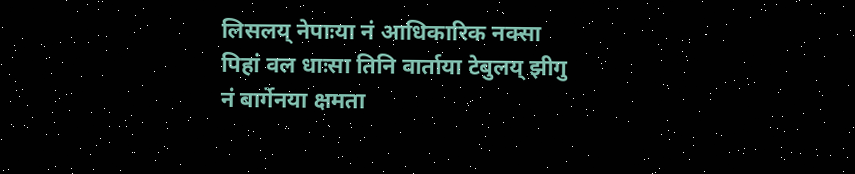लिसलय् नेपाःया नं आधिकारिक नक्सा पिहां वल धाःसा तिनि वार्ताया टेबुलय् झीगु नं बार्गेनया क्षमता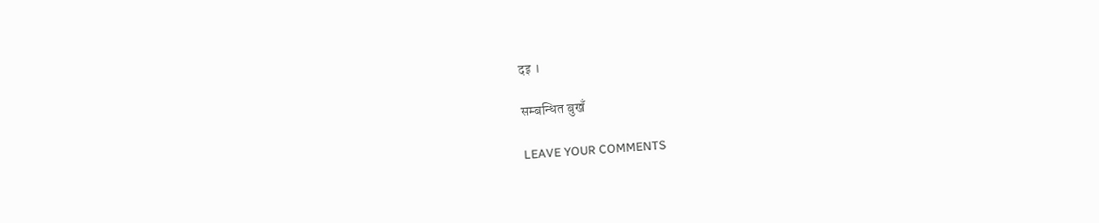दइ ।

सम्बन्धित बुखँ

LEAVE YOUR COMMENTS